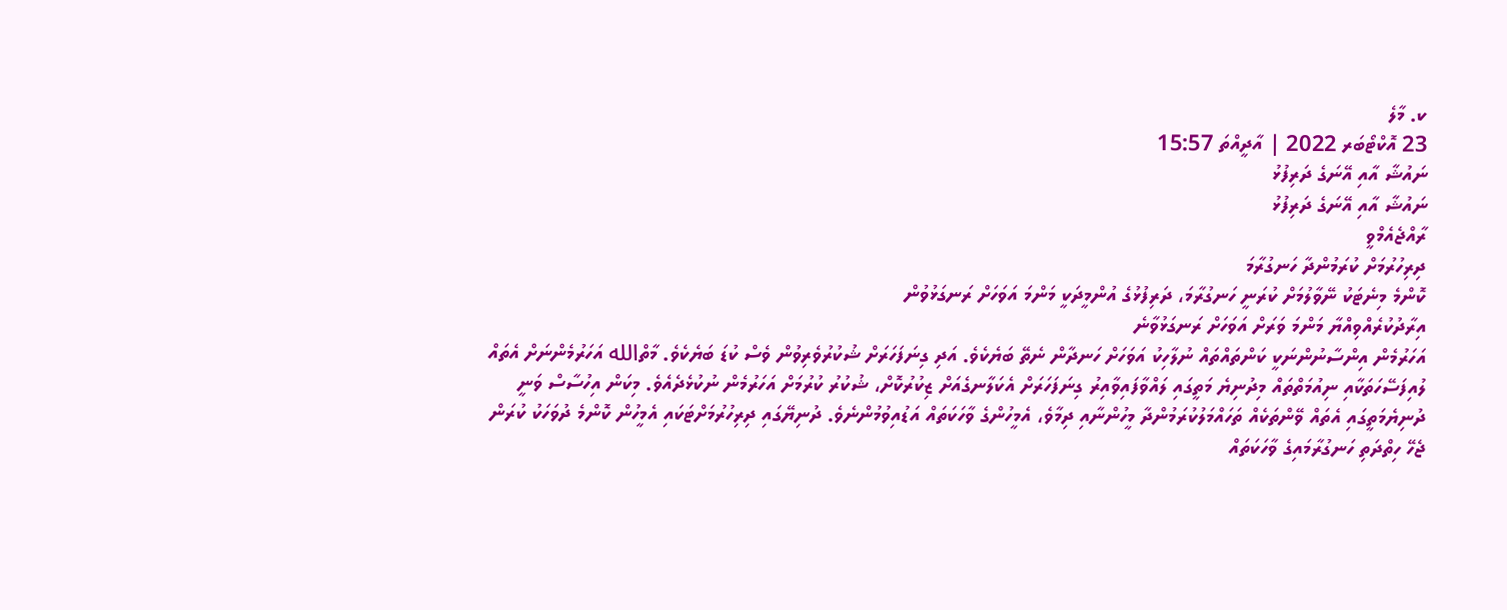ކ. މާލެ
23 އޮކްޓޯބަރ 2022 | އާދީއްތަ 15:57
ނައުޝާ އާއި އޭނަގެ ދަރިފުޅު
ނައުޝާ އާއި އޭނަގެ ދަރިފުޅު
ރާއްޖެއެމްވީ
ދިރިހުރުމަށް ކުރަމުންދާ ހަނގުރާމަ
ކޮންމެ މިނެޓަކު ނޭވާލުމަށް ކުރަނީ ހަނގުރާމަ، ދަރިފުޅުގެ އުންމީދަކީ މަންމަ އަވަހަށް ރަނގަޅުވުން
އިރާދުކުރެއްވިއްޔާ މަންމަ ވަރަށް އަވަހަށް ރަނގަޅުވާނެ
އަހަރުމެން އިންސާނުންނަކީ ކަންތައްތައް ނުލާހިކު އަވަހަށް ހަނދާން ނެތޭ ބަޔެކެވެ. އަދި ގިނަފަހަރަށް ޝުކުރުވެރިވުން ވެސް ކުޑަ ބަޔެކެވެ. މާތްالله އަހަރުމެންނަށް އެތައް ލުއިފަސޭހަތަކާއި ނިއުމަތްތައް މިދުނިޔެ މަތީގައި ލައްވާފައިވާއިރު ގިނަފަހަރަށް އެކަލާނގެއަށް ޒިކުރުކޮށް، ޝުކުރު ކުރުމަށް އަހަރުމެން ނުކުޅެދެއެވެ. މިކަން އިހުސާސް ވަނީ ދުނިޔެމަތީގައި އެތައް ވޭންތަކެއް ތަހައްމަލުކުރަމުންދާ މީހުންނާއި ދިމާވެ، އެމީހުންގެ ވާހަކަތައް އަޑުއިވުމުންނެވެ. ދުނިޔޭގައި ދިރިހުރުމަށްޓަކައި އެމީހުން ކޮންމެ ދުވަހަކު ކުރަން ޖެހޭ ހިތްދަތި ހަނގުރާމައިގެ ވާހަކަތައް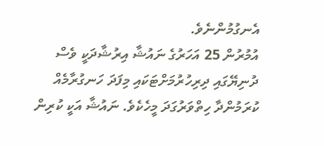އެނގުމުންނެވެ.
އުމުރުން 25 އަހަރުގެ ނައުޝާ އިރުޝާދަކީ ވެސް ދުނިޔޭގައި ދިރިހުރުމަށްޓަކައި މިފަދަ ހަނގުރާމެއް ކުރަމުންދާ ހިތްވަރުގަދަ މީހެކެވެ. ނައުޝާ އަކީ ކުރިން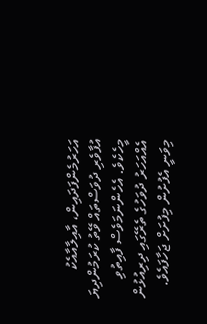އަހަރުމެންފަދައިން، އާއިލާއާއެކު އުފާވެރި ދުވަސްތައް ވޭތު ކުރަމުންދިޔަ މީހެކެވެ. އެހެންނަމަވެސް ފާއިތުވި އެއްއަހަރު ދުވަހުގެ ތެރޭގައި ދިރިއުޅުން މިވަނީ އެފުށުން މިފުށަށް ޖަހާފައެވެ.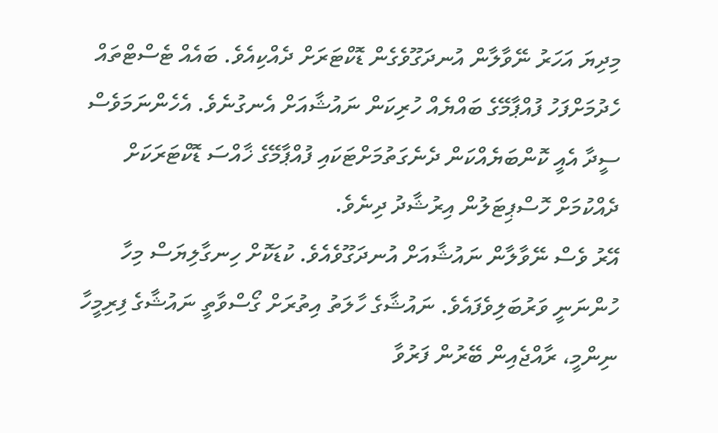މިދިޔަ އަހަރު ނޭވާލާން އުނދަގޫވެގެން ޑޮކްޓަރަށް ދެއްކިއެވެ. ބައެއް ޓެސްޓްތައް ހެދުމަށްފަހު ފުއްޕާމޭގެ ބައްޔެއް ހުރިކަން ނައުޝާއަށް އެނގުނެވެ. އެހެންނަމަވެސް ސީދާ އެއީ ކޮންބަޔެއްކަން ދެނެގަތުމަށްޓަކައި ފުއްޕާމޭގެ ޚާއްސަ ޑޮކްޓަރަކަށް ދެއްކުމަށް ހޮސްޕިޓަލުން އިރުޝާދު ދިނެވެ.
އޭރު ވެސް ނޭވާލާން ނައުޝާއަށް އުނދަގޫވެއެވެ. ކުޑަކޮށް ހިނގާލިޔަސް މިހާ ހުންނަނީ ވަރުބަލިވެފައެވެ. ނައުޝާގެ ހާލަތު އިތުރަށް ގޯސްވާތީ ނައުޝާގެ ފިރިމީހާ ނިންމީ، ރާއްޖެއިން ބޭރުން ފަރުވާ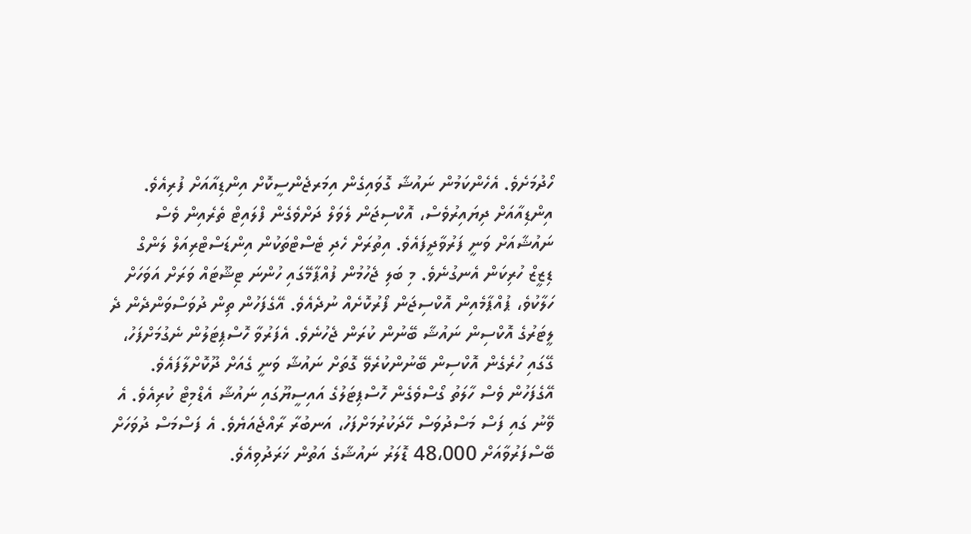ހޯދުމަށެވެ. އެހެންކަމުން ނައުޝާ ގޮވައިގެން އިމަރޖެންސީކޮށް އިންޑިއާއަށް ފުރިއެވެ. އިންޑިއާއަށް ދިޔައިރުވެސް، އޮކްސިޖަން ލެވަލް ދަށްވެގެން ފްލައިޓް ތެރެއިން ވެސް ނައުޝާއަށް ވަނީ ފަރުވާދީފައެވެ. އިތުރަށް ހެދި ޓެސްޓްތަކުން އިންޑަސްޓްރިއަލް ލަންގް ޑިޒީޒް ހުރިކަން އެނގުނެވެ. މި ބަލި ޖެހުމުން ފުއްޕާމޭގައި ހުންނަ ޓިޝޫޓައް ވަރަށް އަވަހަށް ހަލާކުވެ، ޕުއްޕާމެއިން އޮކްސިޖަން ފޯރުކޮށެއް ނުދެއެވެ. އޭގެފަހުން ތިން ދުވަސްވަންދެން ދެ ލީޓަރުގެ އޮކްސިން ނައުޝާ ބޭނުން ކުރަން ޖެހުނެވެ. އެފަރުވާ ހޮސްޕިޓަލުން ނެގުމަށްފަހު، ގޭގައި ހުރެގެން އޮކްސިން ބޭނުންކުރެވޭ ގޮތަށް ނައުޝާ ވަނީ ގެއަށް ދޫކޮށްލާފައެވެ.
އޭގެފަހުން ވެސް ހާލަތު ގޯސްވެގެން ހޮސްޕިޓަލުގެ އައިސީޔޫގައި ނައުޝާ އެޑްމިޓް ކުރިއެވެ. އެ ވޭނު ގައި ފަސް މަސްދުވަސް ހޭދަކުރުމަށްފަހު، އަނބުރާ ރާއްޖެއަޔެވެ. އެ ފަސްމަސް ދުވަހަށް ބޭސްފަރުވާއަށް 48،000 ޑޮލަރު ނައުޝާގެ އަތުން ޚަރަދުވިއެވެ.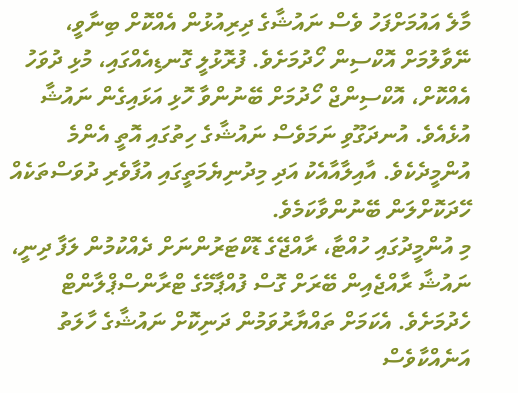މާލެ އައުމަށްފަހު ވެސް ނައުޝާގެ ދިރިއުޅުން އެއްކޮށް ބިނާވީ، ނޭވާލުމަށް އޮކްސިން ހޯދުމަށެވެ. ފުރޮޅުލީ ގޮނޑިއެއްގައި، މުޅި ދުވަހު އެއްކޮށް، އޮކްސިންޖް ހޯދުމަށް ބޭނުންވާ ހޮޅި އަޅައިގެން ނައުޝާ އުޅެއެވެ. އުނދަގޫވި ނަމަވެސް ނައުޝާގެ ހިތުގައި އޮތީ އެންމެ އުންމީދެކެވެ. އާއިލާއާއެކު އަދި މިދުނިޔެމަތީގައި އުފާވެރި ދުވަސްތަކެއް ހޭދަކޮށްލަން ބޭނުންވާކަމެވެ.
މި އުންމީދުގައި ހުއްޓާ، ރާއްޖޭގެ ޑޮކްޓަރުންނަށް ދެއްކުމުން ލަފާ ދިނީ، ނައުޝާ ރާއްޖެއިން ބޭރަށް ގޮސް ފުއްޕާމޭގެ ޓްރާންސްޕްލާންޓް ހެދުމަށެވެ. އެކަމަށް ތައްޔާރުވަމުން ދަނިކޮށް ނައުޝާގެ ހާލަތު އަނެއްކާވެސް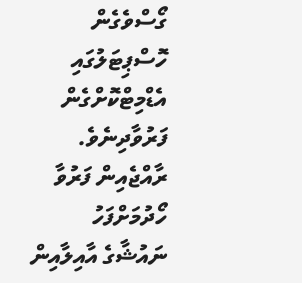ގޯސްވެގެން ހޮސްޕިޓަލުގައި އެޑްމިޓްކޮށްގެން ފަރުވާދިނެވެ. ރާއްޖެއިން ފަރުވާ ހޯދުމަށްފަހު ނައުޝާގެ އާއިލާއިން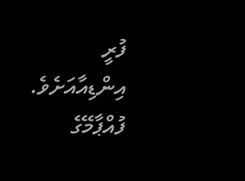ފުރީ އިންޑިއާއަށެވެ. ފުއްޕާމޭގެ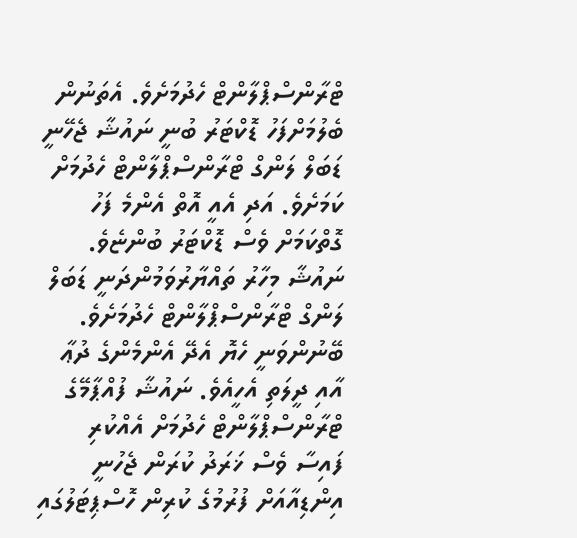ޓްރާންސްޕްލާންޓް ހެދުމަށެވެ. އެތަނުން ބެލުމަށްފަހު ޑޮކްޓަރު ބުނީ ނައުޝާ ޖެހޭނީ ޑަބަލް ލަންގް ޓްރާންސްޕްލާންޓް ހެދުމަށް ކަމަށެވެ. އަދި އެއީ އޮތް އެންމެ ފަހު ގޮތްކަމަށް ވެސް ޑޮކްޓަރު ބުންޏެވެ. ނައުޝާ މިހާރު ތައްޔާރުވަމުންދަނީ ޑަބަލް ލަންގް ޓްރާންސްޕްލާންޓް ހެދުމަށެވެ. ބޭނުންވަނީ ހެޔޮ އެދޭ އެންމެންގެ ދުޢާ އާއި ދީލަތި އެހީއެވެ. ނައުޝާ ފުއްޕާމޭގެ ޓްރާންސްޕްލާންޓް ހެދުމަށް އެއްކުރި ފައިސާ ވެސް ޚަރަދު ކުރަން ޖެހުނީ އިންޑިއާއަށް ފުރުމުގެ ކުރިން ހޮސްޕިޓަލުގައި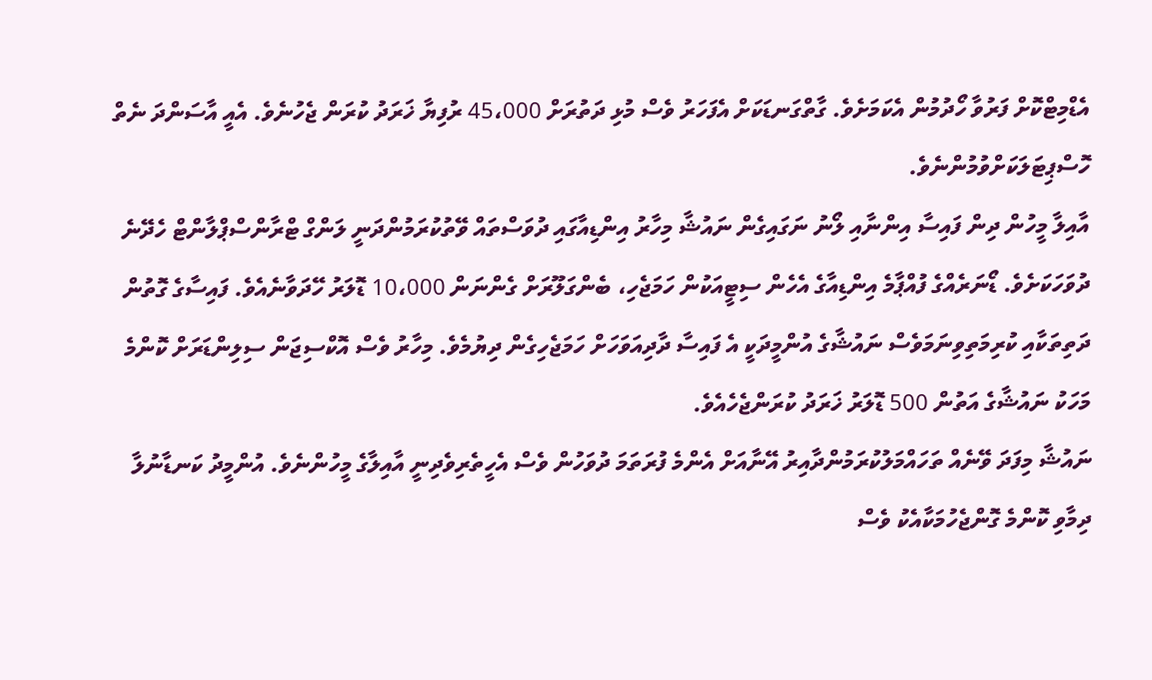އެޑްމިޓްކޮށް ފަރުވާ ހޯދުމުން އެކަމަށެވެ. ގާތްގަނޑަކަށް އެފަހަރު ވެސް މުޅި ދަތުރަށް 45،000 ރުފިޔާ ޚަރަދު ކުރަން ޖެހުނެވެ. އެއީ އާސަންދަ ނެތް ހޮސްޕިޓަލަކަށްވުމުންނެވެ.
އާއިލާ މީހުން ދިން ފައިސާ އިންނާއި ލޯނު ނަގައިގެން ނައުޝާ މިހާރު އިންޑިއާގައި ދުވަސްތައް ވޭތުކުރަމުންދަނީ ލަންގް ޓްރާންސްޕްލާންޓް ހެދޭނެ ދުވަހަކަށެވެ. ޑޯނަރެއްގެ ފުއްޕާމެ އިންޑިއާގެ އެހެން ސިޓީއަކުން ހަމަޖެހި، ބެންގަލޫރަށް ގެންނަން 10،000 ޑޮލަރު ހޭދަވާނެއެވެ. ފައިސާގެ ގޮތުން ދަތިތަކާއި ކުރިމަތިވިނަމަވެސް ނައުޝާގެ އުންމީދަކީ އެ ފައިސާ ދާދިއަވަހަށް ހަމަޖެހިގެން ދިޔުމެވެ. މިހާރު ވެސް އޮކްސިޖަން ސިލިންޑަރަށް ކޮންމެ މަހަކު ނައުޝާގެ އަތުން 500 ޑޮލަރު ޚަރަދު ކުރަންޖެހެއެވެ.
ނައުޝާ މިފަދަ ވޭނެއް ތަހައްމަލުކުރަމުންދާއިރު އޭނާއަށް އެންމެ ފުރަތަމަ ދުވަހުން ވެސް އެހީތެރިވެދިނީ އާއިލާގެ މީހުންނެވެ. އުންމީދު ކަނޑާނުލާ ދިމާވި ކޮންމެ ގޮންޖެހުމަކާއެކު ވެސް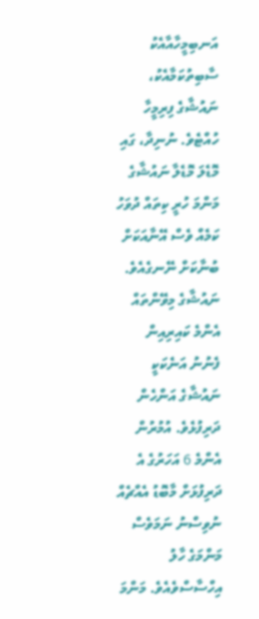އަނބިމީހާއާއެކު ސާބިތުކަމާއެކު، ނައުޝާގެ ފިރިމީހާ ހުއްޓެވެ. ނުނިދާ، ގައި މޮޑެލަ މޮޑެލާ ނައުޝާގެ މަންމަ ހުރީ ކިތައް ދުވަހު ކަމެއް ވެސް އޭނާއަކަށް ބުނާކަށް ނޭނގެއެވެ. ނައުޝާގެ މިވޭންތައް އެންމެ ކައިރިއިން ފެނުނު އަނެކަކީ ނައުޝާގެ އަންހެން ދަރިފުޅެވެ. އުމުރުން އެންމެ 6 އަހަރުގެ އެ ދަރިފުޅަށް މާބޮޑު އެއްޗެއް ނުވިސްނު ނަމަވެސް މަންމަގެ ހާލު އިހްސާސްވެއެވެ. މަންމަ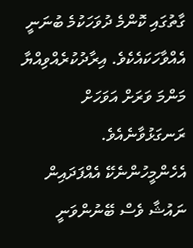ގާތުގައި ކޮންމެ ދުވަހަކުމެ ބުނަނީ އެއްވާހަކައެކެވެ. އިރާދުކުރެއްވިއްޔާ މަންމަ ވަރަށް އަވަހަށް ރަނގަޅުވާނެއެވެ.
އެހެންމީހުންނެކޭ އެއްފަދައިން ނައުޝާ ވެސް ބޭނުންވަނީ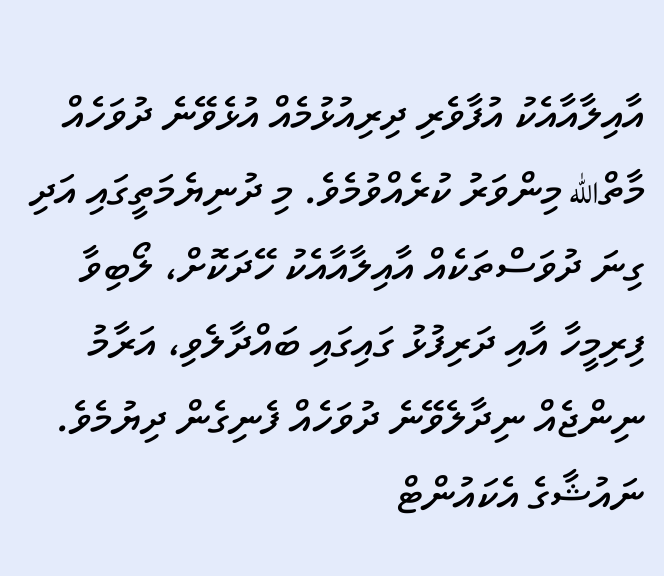އާއިލާއާއެކު އުފާވެރި ދިރިއުޅުމެއް އުޅެވޭނެ ދުވަހެއް މާތްالله މިންވަރު ކުރެއްވުމެވެ. މި ދުނިޔެމަތީގައި އަދި ގިނަ ދުވަސްތަކެއް އާއިލާއާއެކު ހޭދަކޮށް، ލޯބިވާ ފިރިމީހާ އާއި ދަރިފުޅު ގައިގައި ބައްދާލެވި، އަރާމު ނިންޖެއް ނިދާލެވޭނެ ދުވަހެއް ފެނިގެން ދިޔުމެވެ.
ނައުޝާގެ އެކައުންޓް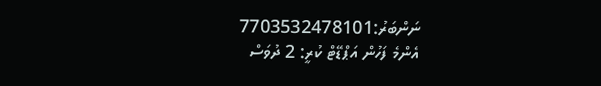ނަންބަރު:7703532478101
އެންމެ ފަހުން އަޕްޑޭޓް ކުރީ: 2 ދުވަސް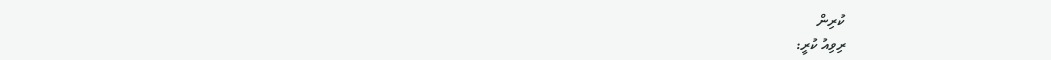ކުރިން
ރިވިއު ކުރީ: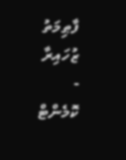ފާޠިމަތު ޒުހައިރާ
- ކޮމެންޓް